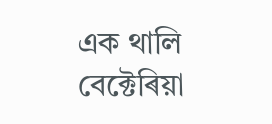এক থালি বেক্টেৰিয়া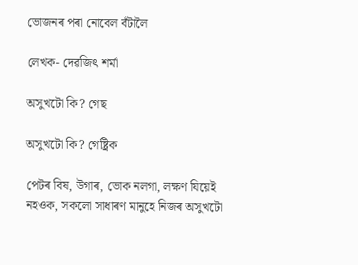ভোজনৰ পৰা নোবেল বঁটালৈ

লেখক- দেৱজিৎ শৰ্মা

অসুখটো কি? গেছ

অসুখটো কি? গেষ্ট্ৰিক

পেটৰ বিষ, উগাৰ, ভোক নলগা, লক্ষণ যিয়েই নহওক, সকলো সাধাৰণ মানুহে নিজৰ অসুখটো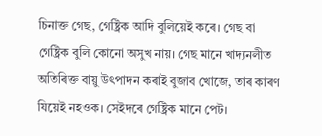চিনাক্ত গেছ, গেষ্ট্ৰিক আদি বুলিয়েই কৰে। গেছ বা গেষ্ট্ৰিক বুলি কোনো অসুখ নায়। গেছ মানে খাদ্যনলীত অতিৰিক্ত বায়ু উৎপাদন কৰাই বুজাব খোজে, তাৰ কাৰণ যিয়েই নহওক। সেইদৰে গেষ্ট্ৰিক মানে পেট।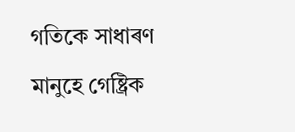গতিকে সাধাৰণ মানুহে গেষ্ট্ৰিক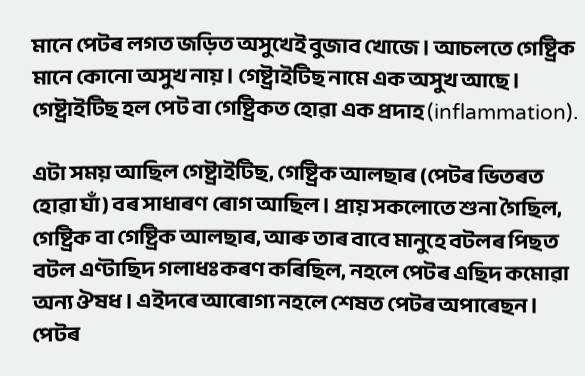মানে পেটৰ লগত জড়িত অসুখেই বুজাব খোজে। আচলতে গেষ্ট্ৰিক মানে কোনো অসুখ নায়। গেষ্ট্ৰাইটিছ নামে এক অসুখ আছে। গেষ্ট্ৰাইটিছ হল পেট বা গেষ্ট্ৰিকত হোৱা এক প্ৰদাহ (inflammation).

এটা সময় আছিল গেষ্ট্ৰাইটিছ, গেষ্ট্ৰিক আলছাৰ (পেটৰ ভিতৰত হোৱা ঘাঁ) বৰ সাধাৰণ ৰোগ আছিল। প্ৰায় সকলোতে শুনা গৈছিল, গেষ্ট্ৰিক বা গেষ্ট্ৰিক আলছাৰ, আৰু তাৰ বাবে মানুহে বটলৰ পিছত বটল এণ্টাছিদ গলাধঃকৰণ কৰিছিল, নহলে পেটৰ এছিদ কমোৱা অন্য ঔষধ। এইদৰে আৰোগ্য নহলে শেষত পেটৰ অপাৰেছন। পেটৰ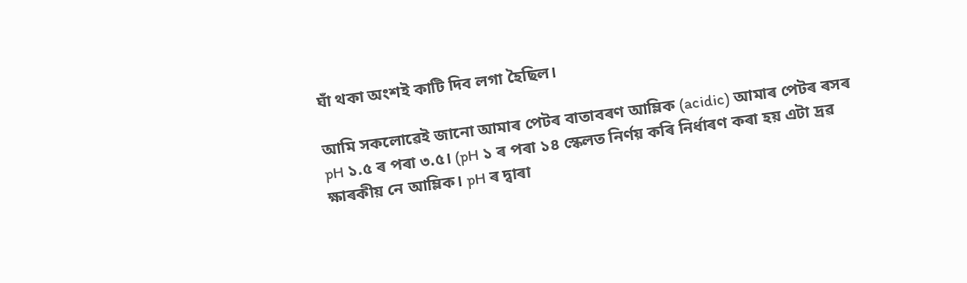ঘাঁ থকা অংশই কাটি দিব লগা হৈছিল।

আমি সকলোৱেই জানো আমাৰ পেটৰ বাতাবৰণ আম্লিক (acidic) আমাৰ পেটৰ ৰসৰ pH ১.৫ ৰ পৰা ৩.৫। (pH ১ ৰ পৰা ১৪ স্কেলত নিৰ্ণয় কৰি নিৰ্ধাৰণ কৰা হয় এটা দ্ৰৱ ক্ষাৰকীয় নে আম্লিক। pH ৰ দ্বাৰা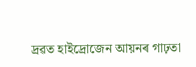দ্ৰৱত হাইদ্ৰোজেন আয়নৰ গাঢ়তা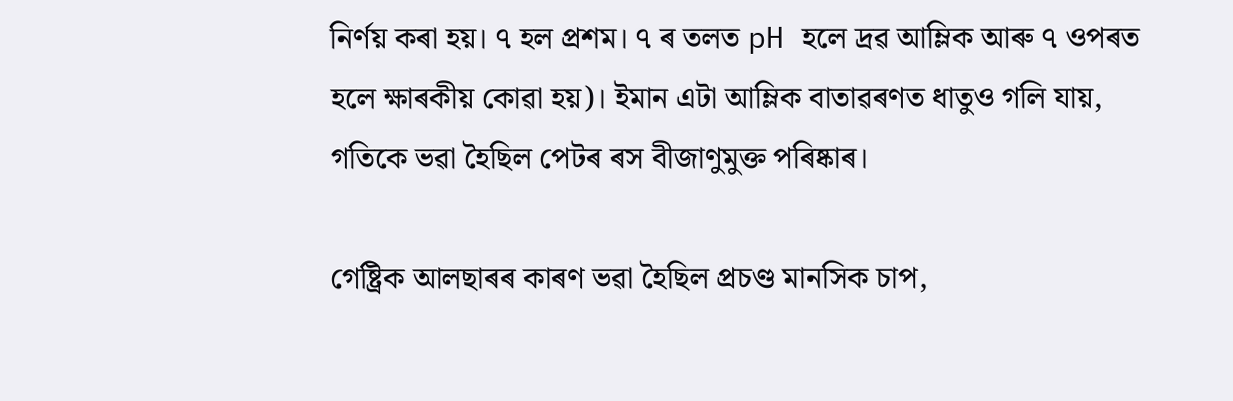নিৰ্ণয় কৰা হয়। ৭ হল প্ৰশম। ৭ ৰ তলত pH হলে দ্ৰৱ আম্লিক আৰু ৭ ওপৰত হলে ক্ষাৰকীয় কোৱা হয়)। ইমান এটা আম্লিক বাতাৱৰণত ধাতুও গলি যায়, গতিকে ভৱা হৈছিল পেটৰ ৰস বীজাণুমুক্ত পৰিষ্কাৰ।

গেষ্ট্ৰিক আলছাৰৰ কাৰণ ভৱা হৈছিল প্ৰচণ্ড মানসিক চাপ,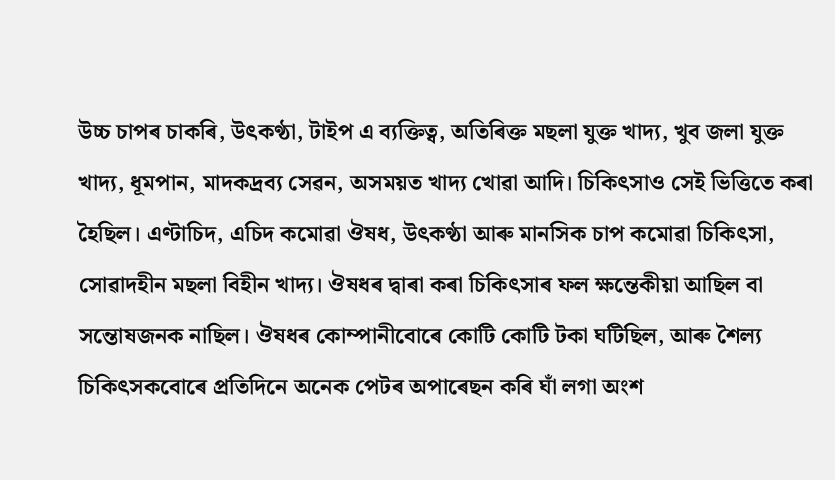উচ্চ চাপৰ চাকৰি, উৎকণ্ঠা, টাইপ এ ব্যক্তিত্ব, অতিৰিক্ত মছলা যুক্ত খাদ্য, খুব জলা যুক্ত খাদ্য, ধূমপান, মাদকদ্ৰব্য সেৱন, অসময়ত খাদ্য খোৱা আদি। চিকিৎসাও সেই ভিত্তিতে কৰা হৈছিল। এণ্টাচিদ, এচিদ কমোৱা ঔষধ, উৎকণ্ঠা আৰু মানসিক চাপ কমোৱা চিকিৎসা, সোৱাদহীন মছলা বিহীন খাদ্য। ঔষধৰ দ্বাৰা কৰা চিকিৎসাৰ ফল ক্ষন্তেকীয়া আছিল বা সন্তোষজনক নাছিল। ঔষধৰ কোম্পানীবোৰে কোটি কোটি টকা ঘটিছিল, আৰু শৈল্য চিকিৎসকবোৰে প্ৰতিদিনে অনেক পেটৰ অপাৰেছন কৰি ঘাঁ লগা অংশ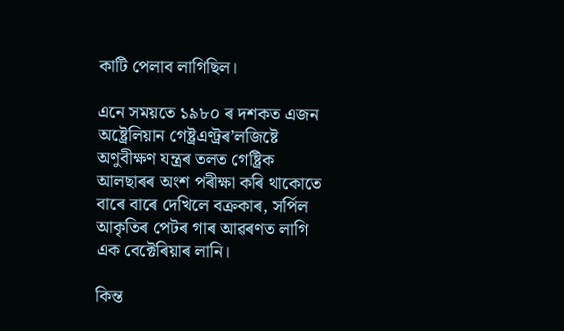কাটি পেলাব লাগিছিল।

এনে সময়তে ১৯৮০ ৰ দশকত এজন অষ্ট্ৰেলিয়ান গেষ্ট্ৰএণ্ট্ৰৰ’লজিষ্টে অণুবীক্ষণ যন্ত্ৰৰ তলত গেষ্ট্ৰিক আলছাৰৰ অংশ পৰীক্ষা কৰি থাকোতে বাৰে বাৰে দেখিলে বক্ৰকাৰ, সৰ্পিল আকৃতিৰ পেটৰ গাৰ আৱৰণত লাগি এক বেক্টেৰিয়াৰ লানি।

কিন্ত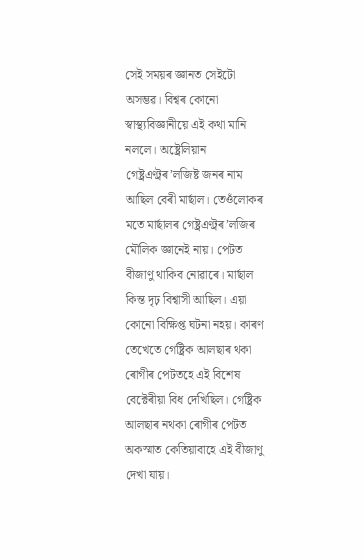সেই সময়ৰ জ্ঞানত সেইটো অসম্ভৱ। বিশ্বৰ কোনো স্বাস্থ্যবিজ্ঞানীয়ে এই কথা মানি নললে। অষ্ট্ৰেলিয়ান গেষ্ট্ৰএণ্ট্ৰৰ’লজিষ্ট জনৰ নাম আছিল বেৰী মাৰ্ছাল। তেওঁলোকৰ মতে মাৰ্ছালৰ গেষ্ট্ৰএণ্ট্ৰৰ’লজিৰ মৌলিক জ্ঞানেই নায়। পেটত বীজাণু থাকিব নোৱাৰে। মাৰ্ছাল কিন্ত দৃঢ় বিশ্বাসী আছিল। এয়া কোনো বিক্ষিপ্ত ঘটনা নহয়। কাৰণ তেখেতে গেষ্ট্ৰিক আলছাৰ থকা ৰোগীৰ পেটতহে এই বিশেষ বেক্টেৰীয়া বিধ দেখিছিল। গেষ্ট্ৰিক আলছাৰ নথকা ৰোগীৰ পেটত অকস্মাত কেতিয়াবাহে এই বীজাণু দেখা যায়।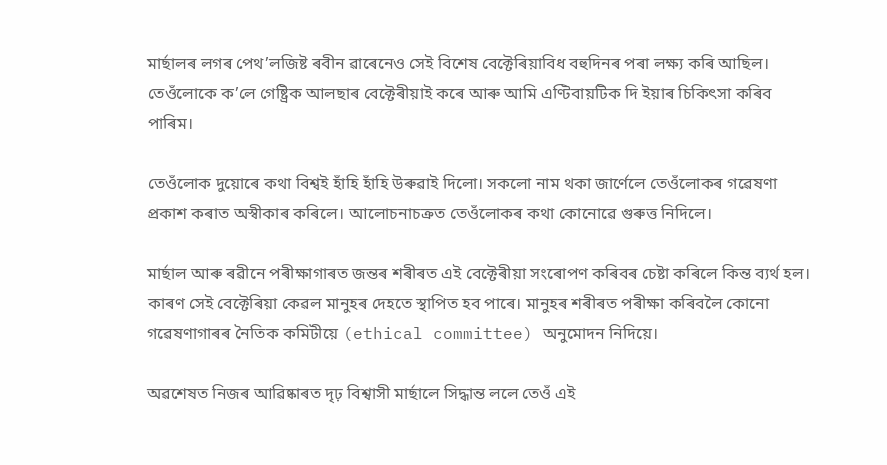মাৰ্ছালৰ লগৰ পেথ’লজিষ্ট ৰবীন ৱাৰেনেও সেই বিশেষ বেক্টেৰিয়াবিধ বহুদিনৰ পৰা লক্ষ্য কৰি আছিল। তেওঁলোকে ক’লে গেষ্ট্ৰিক আলছাৰ বেক্টেৰীয়াই কৰে আৰু আমি এণ্টিবায়টিক দি ইয়াৰ চিকিৎসা কৰিব পাৰিম।

তেওঁলোক দুয়োৰে কথা বিশ্বই হাঁহি হাঁহি উৰুৱাই দিলো। সকলো নাম থকা জাৰ্ণেলে তেওঁলোকৰ গৱেষণা প্ৰকাশ কৰাত অস্বীকাৰ কৰিলে। আলোচনাচক্ৰত তেওঁলোকৰ কথা কোনোৱে গুৰুত্ত নিদিলে।

মাৰ্ছাল আৰু ৰৱীনে পৰীক্ষাগাৰত জন্তৰ শৰীৰত এই বেক্টেৰীয়া সংৰোপণ কৰিবৰ চেষ্টা কৰিলে কিন্ত ব্যৰ্থ হল। কাৰণ সেই বেক্টেৰিয়া কেৱল মানুহৰ দেহতে স্থাপিত হব পাৰে। মানুহৰ শৰীৰত পৰীক্ষা কৰিবলৈ কোনো গৱেষণাগাৰৰ নৈতিক কমিটীয়ে (ethical committee) অনুমোদন নিদিয়ে।

অৱশেষত নিজৰ আৱিষ্কাৰত দৃঢ় বিশ্বাসী মাৰ্ছালে সিদ্ধান্ত ললে তেওঁ এই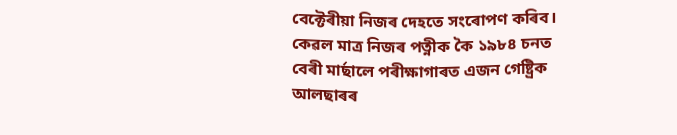বেক্টেৰীয়া নিজৰ দেহতে সংৰোপণ কৰিব। কেৱল মাত্ৰ নিজৰ পত্নীক কৈ ১৯৮৪ চনত বেৰী মাৰ্ছালে পৰীক্ষাগাৰত এজন গেষ্ট্ৰিক আলছাৰৰ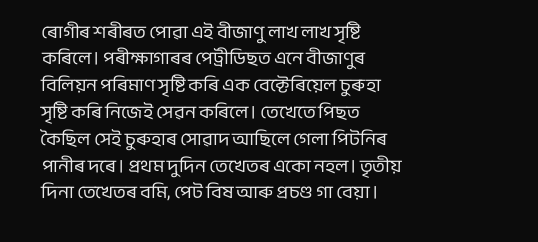ৰোগীৰ শৰীৰত পোৱা এই বীজাণু লাখ লাখ সৃষ্টি কৰিলে। পৰীক্ষাগাৰৰ পেট্ৰীডিছত এনে বীজাণুৰ বিলিয়ন পৰিমাণ সৃষ্টি কৰি এক বেক্টেৰিয়েল চুৰুহা সৃষ্টি কৰি নিজেই সেৱন কৰিলে। তেখেতে পিছত কৈছিল সেই চুৰুহাৰ সোৱাদ আছিলে গেলা পিটনিৰ পানীৰ দৰে। প্ৰথম দুদিন তেখেতৰ একো নহল। তৃতীয় দিনা তেখেতৰ বমি, পেট বিষ আৰু প্ৰচণ্ড গা বেয়া।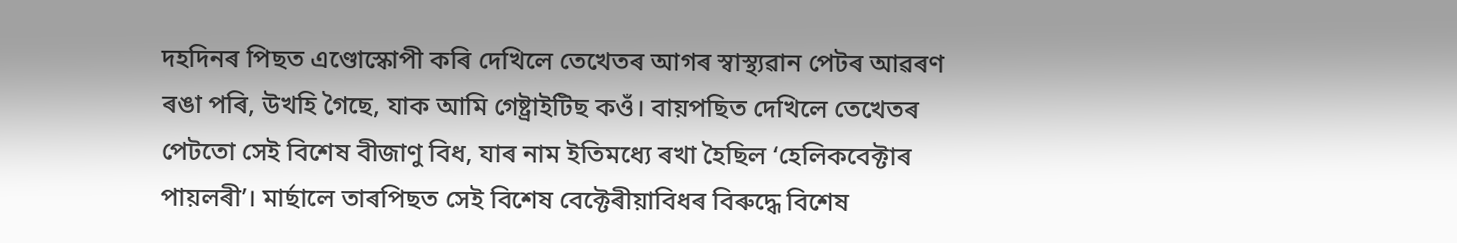দহদিনৰ পিছত এণ্ডোস্কোপী কৰি দেখিলে তেখেতৰ আগৰ স্বাস্থ্যৱান পেটৰ আৱৰণ ৰঙা পৰি, উখহি গৈছে, যাক আমি গেষ্ট্ৰাইটিছ কওঁ। বায়পছিত দেখিলে তেখেতৰ পেটতো সেই বিশেষ বীজাণু বিধ, যাৰ নাম ইতিমধ্যে ৰখা হৈছিল ‘হেলিকবেক্টাৰ পায়লৰী’। মাৰ্ছালে তাৰপিছত সেই বিশেষ বেক্টেৰীয়াবিধৰ বিৰুদ্ধে বিশেষ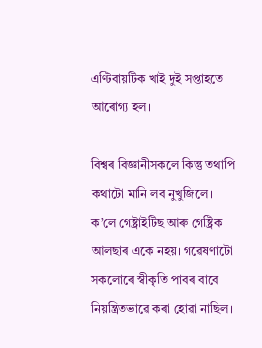এণ্টিবায়টিক খাই দুই সপ্তাহতে আৰোগ্য হল।

বিশ্বৰ বিজ্ঞানীসকলে কিন্তু তথাপি কথাটো মানি লব নুখুজিলে। ক’লে গেষ্ট্ৰাইটিছ আৰু গেষ্ট্ৰিক আলছাৰ একে নহয়। গৱেষণাটো সকলোৰে স্বীকৃতি পাবৰ বাবে নিয়ন্ত্ৰিতভাৱে কৰা হোৱা নাছিল।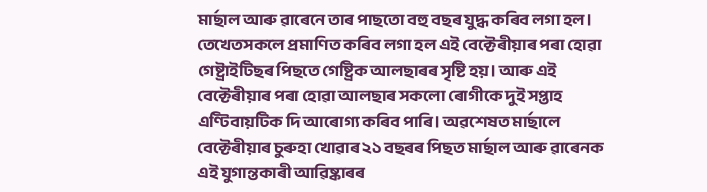মাৰ্ছাল আৰু ৱাৰেনে তাৰ পাছতো বহু বছৰ যুদ্ধ কৰিব লগা হল। তেখেতসকলে প্ৰমাণিত কৰিব লগা হল এই বেক্টেৰীয়াৰ পৰা হোৱা গেষ্ট্ৰাইটিছৰ পিছতে গেষ্ট্ৰিক আলছাৰৰ সৃষ্টি হয়। আৰু এই বেক্টেৰীয়াৰ পৰা হোৱা আলছাৰ সকলো ৰোগীকে দুই সপ্তাহ এণ্টিবায়টিক দি আৰোগ্য কৰিব পাৰি। অৱশেষত মাৰ্ছালে বেক্টেৰীয়াৰ চুৰুহা খোৱাৰ ২১ বছৰৰ পিছত মাৰ্ছাল আৰু ৱাৰেনক এই যুগান্তকাৰী আৱিষ্কাৰৰ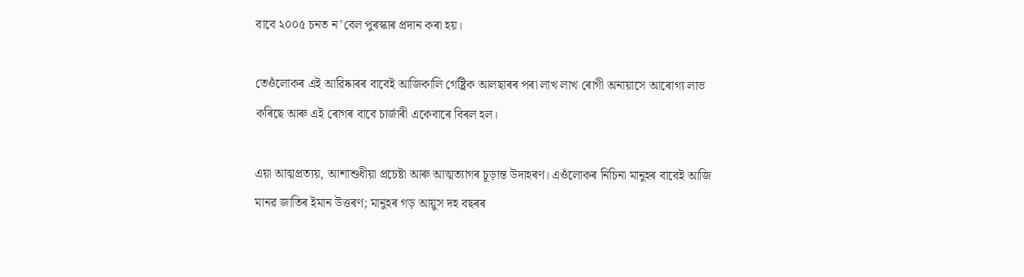বাবে ২০০৫ চনত ন’বেল পুৰস্কাৰ প্ৰদান কৰা হয়।

তেওঁলোকৰ এই আৱিষ্কাৰৰ বাবেই আজিকালি গেষ্ট্ৰিক আলছাৰৰ পৰা লাখ লাখ ৰোগী অনায়াসে আৰোগ্য লাভ কৰিছে আৰু এই ৰোগৰ বাবে চাৰ্জাৰী একেবাৰে বিৰল হল।

এয়া আত্মপ্ৰত্যয়, আশাশুধীয়া প্ৰচেষ্টা আৰু আত্মত্যাগৰ চূড়ান্ত উদাহৰণ। এওঁলোকৰ নিচিনা মানুহৰ বাবেই আজি মানৱ জাতিৰ ইমান উত্তৰণ; মানুহৰ গড় আয়ুস দহ বছৰৰ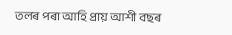তলৰ পৰা আহি প্ৰায় আশী বছৰ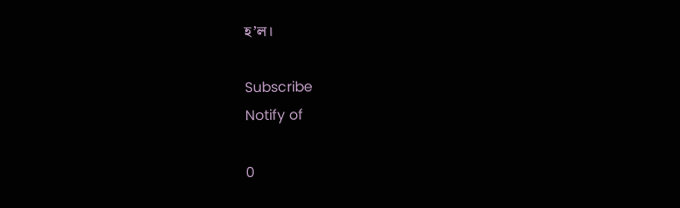হ’ল।

Subscribe
Notify of

0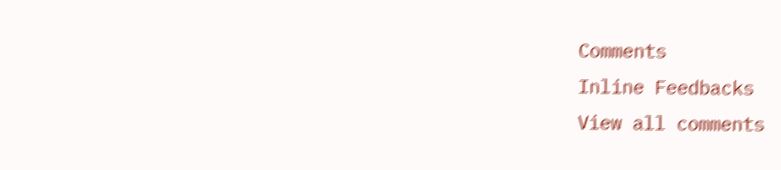Comments
Inline Feedbacks
View all comments